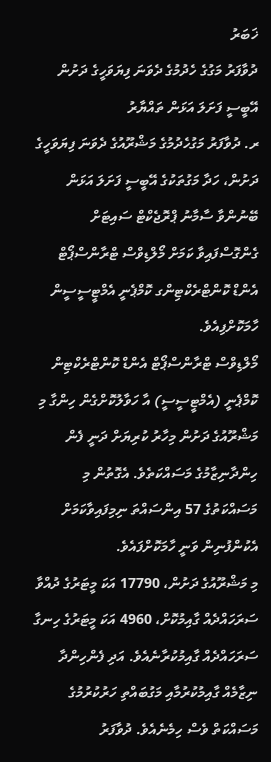ޚަބަރު
ދުވާފަރު މަގުގެ ހެދުމުގެ ދެވަނަ ފިޔަވަހީގެ ދަށުން އޭބީސީ ފަށަލަ އަޅަން ތައްޔާރު
ރ. ދުވާފަރު މަގުހެދުމުގެ މަޝްރޫއުގެ ދެވަނަ ފިޔަވަހީގެ ދަށުން، ހަދާ މަގުތަކުގެ އޭބީސީ ފަށަލަ އަޅަން ބޭނުންވާ ސާމާނު ޕްރޮޖެކްޓް ސައިޓަށް ގެންގޮސްފައިވާ ކަމަށް މޯލްޑިވްސް ޓްރާންސްޕޯޓް އެންޑް ކޮންޓްރެކްޓިންގ ކޮމްޕެނީ އެމްޓީސީސީން ހާމަކޮށްފިއެވެ.
މޯލްޑިވްސް ޓްރާންސްޕޯޓް އެންޑް ކޮންޓްރެކްޓިން ކޮމްޕެނީ (އެމްޓީސީސީ) އާ ހަވާލުކޮށްގެން ހިންގާ މި މަޝްރޫއުގެ ދަށުން މިހާރު ކުރިޔަށް ދަނީ ފެން ހިންދާނިޒާމުގެ މަސައްކަތެވެ. އެގޮތުން މި މަސައްކަތުގެ 57 އިންސައްތަ ނިމިފައިވާކަމަށް އެކުންފުނިން ވަނީ ހާމަކޮށްފައެވެ.
މި މަޝްރޫއުގެ ދަށުން، 17790 އަކަ މީޓަރުގެ ދުއްވާ ސަރަހައްދެއް ގާއިމުކޮށް، 4960 އަކަ މީޓަރުގެ ހިނގާ ސަރަހައްދެއް ގާއިމުކުރާނެއެވެ. އަދި ފެންހިންދާ ނިޒާމެއް ގާއިމުކުރުމާއި މަގުބައްތި ހަރުކުރުމުގެ މަސައްކަތް ވެސް ހިމެނެއެވެ. ދުވާފަރު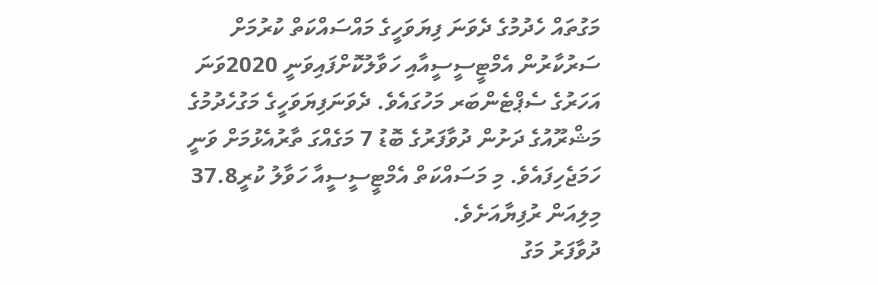މަގުތައް ހެދުމުގެ ދެވަނަ ފިޔަވަހީގެ މައްސައްކަތް ކުރުމަށް ސަރުކާރުން އެމްޓީސީސީއާއި ހަވާލުކޮށްފައިވަނީ 2020ވަނަ އަހަރުގެ ސެޕްޓެންބަރ މަހުގައެވެ. ދެވަނަފިޔަވަހީގެ މަގުހެދުމުގެ މަޝްރޫއުގެ ދަށުން ދުވާފަރުގެ ބޮޑު 7 މަގެއްގަ ތާރުއެޅުމަށް ވަނީ ހަމަޖެހިފައެވެ. މި މަސައްކަތް އެމްޓީސީސީއާ ހަވާލު ކުރީ37.8 މިލިއަން ރުފިޔާއަށެވެ.
ދުވާފަރު މަގު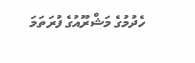ހެދުމުގެ މަޝްރޫއުގެ ފުރަތަމަ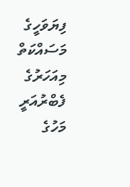ފިޔަވަހީގެ މަސައްކަތް މިއަހަރުގެ ފެބްރުއަރީ މަހުގެ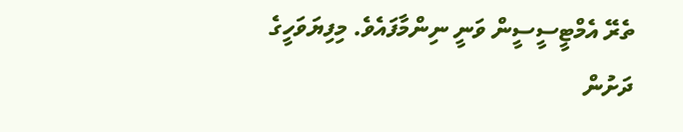ތެރޭ އެމްޓީސީސީން ވަނީ ނިންމާފައެވެ. މިފިޔަވަހީގެ ދަށުން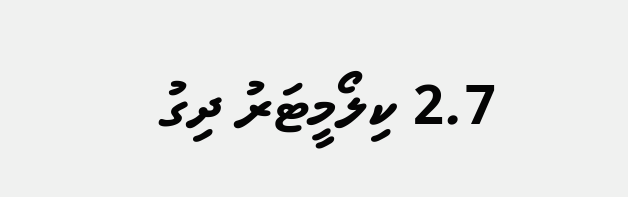2.7 ކިލޯމީޓަރު ދިގު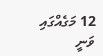12 މަގެއްގައި ވަނީ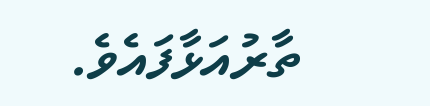ތާރުއަޅާފައެވެ.